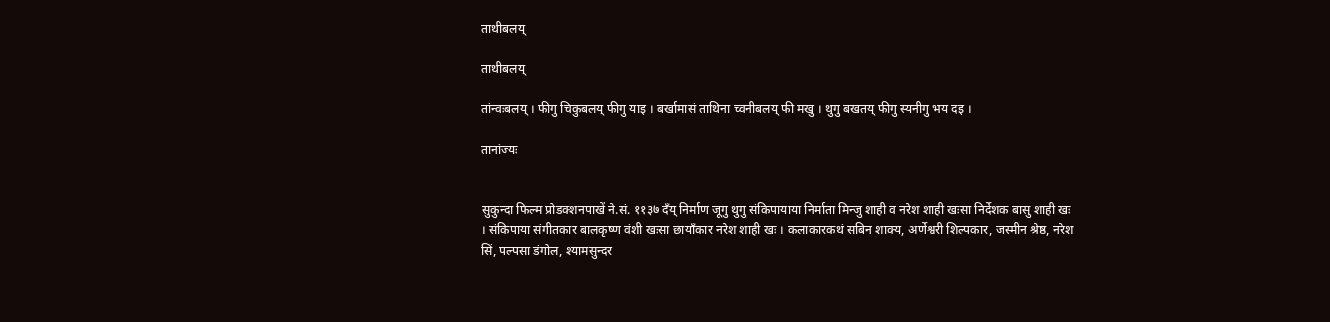ताथीबलय्

ताथीबलय्

तांन्वःबलय् । फीगु चिकुबलय् फीगु याइ । बर्खामासं ताथिना च्वनीबलय् फी मखु । थुगु बखतय् फीगु स्यनीगु भय दइ ।

तानांज्यः


सुकुन्दा फिल्म प्रोडक्शनपाखें ने.सं. ११३७ दँय्‌ निर्माण जूगु थुगु संकिपायाया निर्माता मिन्जु शाही व नरेश शाही खःसा निर्देशक बासु शाही खः । संकिपाया संगीतकार बालकृष्ण वंशी खःसा छायाँकार नरेश शाही खः । कलाकारकथं सबिन शाक्य, अर्णेश्वरी शिल्पकार, जस्मीन श्रेष्ठ, नरेश सिं, पल्पसा डंगोल, श्यामसुन्दर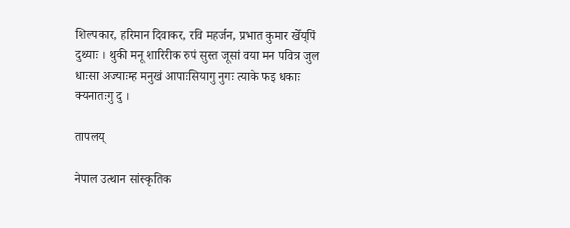शिल्पकार, हरिमान दिवाकर, रवि महर्जन, प्रभात कुमार खेँय्‌पिं दुथ्याः । थुकी मनू शारिरीक रुपं सुस्त जूसां वया मन पवित्र जुल धाःसा अज्याःम्ह मनुखं आपाःसियागु नुगः त्याके फइ धकाः क्यनातःगु दु ।

तापलय्‌

नेपाल उत्थान सांस्कृतिक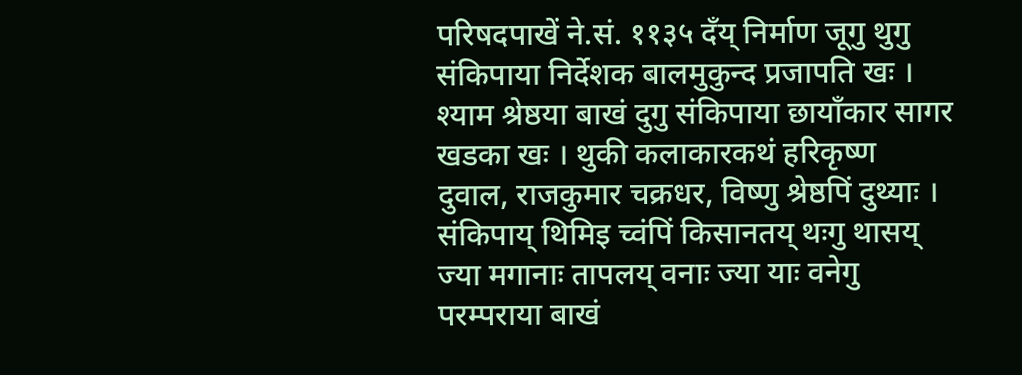परिषदपाखें ने.सं. ११३५ दँय्‌ निर्माण जूगु थुगु संकिपाया निर्देशक बालमुकुन्द प्रजापति खः । श्याम श्रेष्ठया बाखं दुगु संकिपाया छायाँकार सागर खडका खः । थुकी कलाकारकथं हरिकृष्ण दुवाल, राजकुमार चक्रधर, विष्णु श्रेष्ठपिं दुथ्याः । संकिपाय्‌ थिमिइ च्वंपिं किसानतय्‌ थःगु थासय्‌ ज्या मगानाः तापलय्‌ वनाः ज्या याः वनेगु परम्पराया बाखं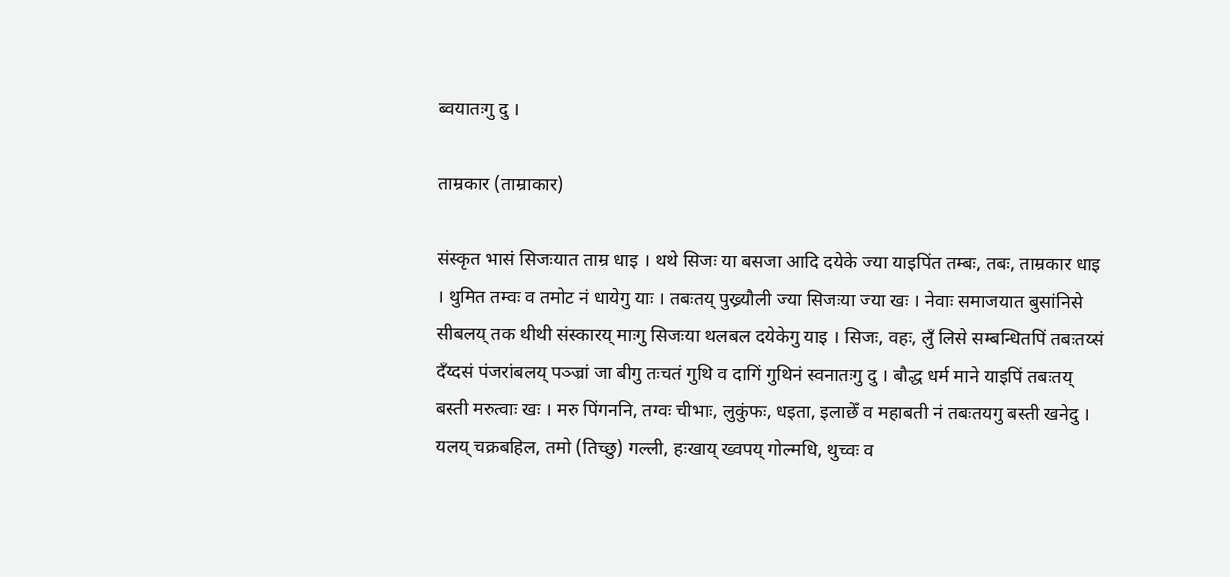ब्वयातःगु दु ।

ताम्रकार (ताम्राकार)

संस्कृत भासं सिजःयात ताम्र धाइ । थथे सिजः या बसजा आदि दयेके ज्या याइपिंत तम्बः, तबः, ताम्रकार धाइ । थुमित तम्वः व तमोट नं धायेगु याः । तबःतय् पुख्र्यौली ज्या सिजःया ज्या खः । नेवाः समाजयात बुसांनिसे सीबलय् तक थीथी संस्कारय् माःगु सिजःया थलबल दयेकेगु याइ । सिजः, वहः, लुँ लिसे सम्बन्धितपिं तबःतय्सं दँय्दसं पंजरांबलय् पञ्ज्रां जा बीगु तःचतं गुथि व दागिं गुथिनं स्वनातःगु दु । बौद्ध धर्म माने याइपिं तबःतय् बस्ती मरुत्वाः खः । मरु पिंगननि, तग्वः चीभाः, लुकुंफः, धइता, इलाछेँ व महाबती नं तबःतयगु बस्ती खनेदु । यलय् चक्रबहिल, तमो (तिच्छु) गल्ली, हःखाय् ख्वपय् गोल्मधि, थुच्वः व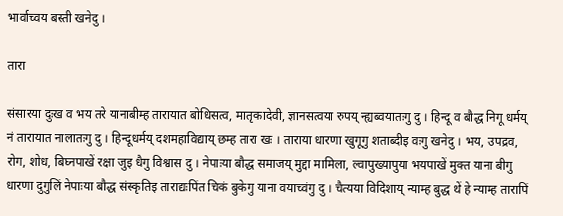भार्वाच्वय बस्ती खनेदु ।

तारा

संसारया दुःख व भय तरे यानाबीम्ह तारायात बोधिसत्व, मातृकादेवी, ज्ञानसत्वया रुपय्‌ न्ह्यब्वयातःगु दु । हिन्दू व बौद्ध निगू धर्मय्‌ नं तारायात नालातःगु दु । हिन्दूधर्मय्‌ दशमहाविद्याय्‌ छम्ह तारा खः । ताराया धारणा खुगूगु शताब्दीइ वःगु खनेदु । भय, उपद्रव, रोग, शोध, बिघ्नपाखें रक्षा जुइ धैगु विश्वास दु । नेपाःया बौद्ध समाजय्‌ मुद्दा मामिला, ल्वापुख्यापुया भयपाखें मुक्त याना बीगु धारणा दुगुलिं नेपाःया बौद्ध संस्कृतिइ ताराद्यःपिंत चिकं बुकेगु याना वयाच्वंगु दु । चैत्यया विदिशाय्‌ न्याम्ह बुद्ध थें हे न्याम्ह तारापिं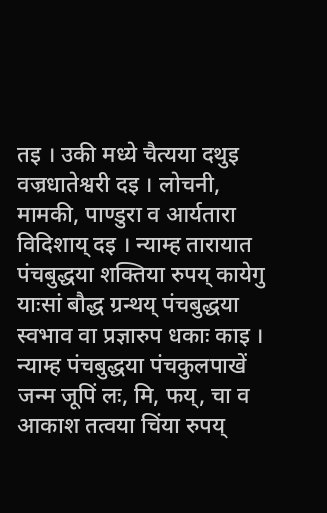तइ । उकी मध्ये चैत्यया दथुइ वज्रधातेश्वरी दइ । लोचनी, मामकी, पाण्डुरा व आर्यतारा विदिशाय्‌ दइ । न्याम्ह तारायात पंचबुद्धया शक्तिया रुपय्‌ कायेगु याःसां बौद्ध ग्रन्थय्‌ पंचबुद्धया स्वभाव वा प्रज्ञारुप धकाः काइ । न्याम्ह पंचबुद्धया पंचकुलपाखें जन्म जूपिं लः, मि, फय्‌, चा व आकाश तत्वया चिंया रुपय्‌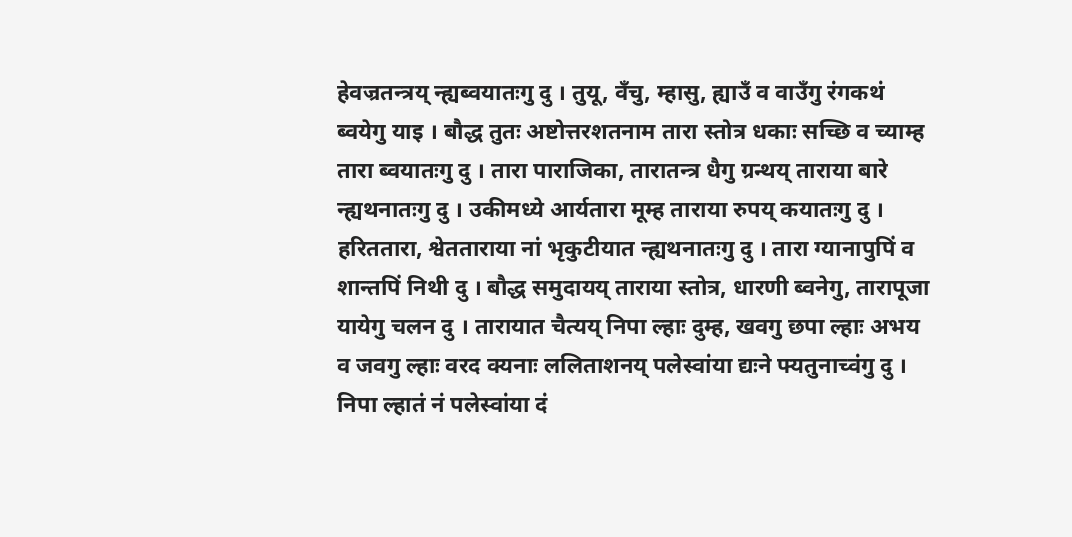हेवज्रतन्त्रय्‌ न्ह्यब्वयातःगु दु । तुयू, वँचु, म्हासु, ह्याउँ व वाउँगु रंगकथं ब्वयेगु याइ । बौद्ध तुतः अष्टोत्तरशतनाम तारा स्तोत्र धकाः सच्छि व च्याम्ह तारा ब्वयातःगु दु । तारा पाराजिका, तारातन्त्र धैगु ग्रन्थय्‌ ताराया बारे न्ह्यथनातःगु दु । उकीमध्ये आर्यतारा मूम्ह ताराया रुपय्‌ कयातःगु दु । हरिततारा, श्वेतताराया नां भृकुटीयात न्ह्यथनातःगु दु । तारा ग्यानापुपिं व शान्तपिं निथी दु । बौद्ध समुदायय्‌ ताराया स्तोत्र, धारणी ब्वनेगु, तारापूजा यायेगु चलन दु । तारायात चैत्यय्‌ निपा ल्हाः दुम्ह, खवगु छपा ल्हाः अभय व जवगु ल्हाः वरद क्यनाः ललिताशनय्‌ पलेस्वांया द्यःने फ्यतुनाच्वंगु दु । निपा ल्हातं नं पलेस्वांया दं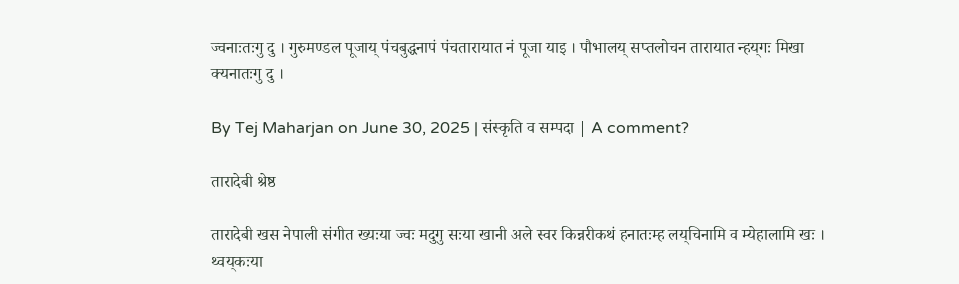ज्वनाःतःगु दु । गुरुमण्डल पूजाय्‌ पंचबुद्धनापं पंचतारायात नं पूजा याइ । पौभालय्‌ सप्तलोचन तारायात न्हय्‌गः मिखा क्यनातःगु दु ।

By Tej Maharjan on June 30, 2025 | संस्कृति व सम्पदा | A comment?

तारादेबी श्रेष्ठ

तारादेबी खस नेपाली संगीत ख्यःया ज्वः मदुगु सःया खानी अले स्वर किन्नरीकथं हनातःम्ह लय्‌चिनामि व म्येहालामि खः । थ्वय्‌कःया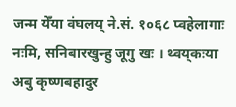जन्म येँया वंघलय्‌ ने.सं. १०६८ प्वहेलागाः नःमि, सनिबारखुन्हु जूगु खः । थ्वय्‌कःया अबु कृष्णबहादुर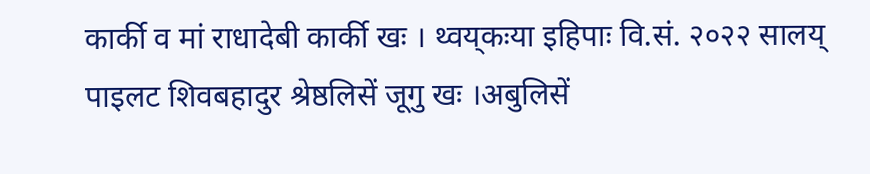कार्की व मां राधादेबी कार्की खः । थ्वय्‌कःया इहिपाः वि.सं. २०२२ सालय्‌ पाइलट शिवबहादुर श्रेष्ठलिसें जूगु खः ।अबुलिसें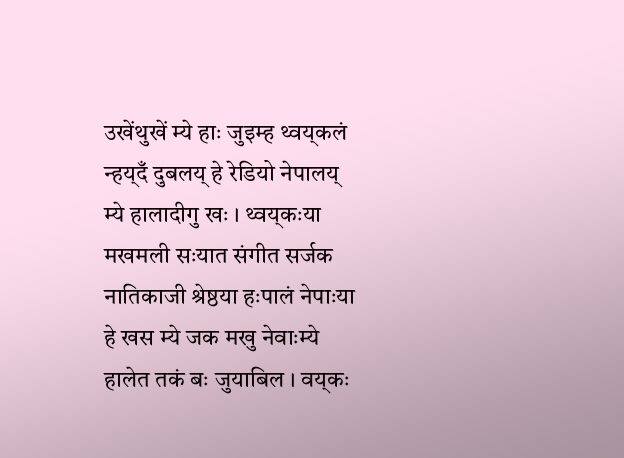उखेंथुखें म्ये हाः जुइम्ह थ्वय्‌कलं न्हय्‌दँ दुबलय्‌ हे रेडियो नेपालय्‌ म्ये हालादीगु खः । थ्वय्‌कःया मखमली सःयात संगीत सर्जक नातिकाजी श्रेष्ठया हःपालं नेपाःया हे खस म्ये जक मखु नेवाःम्ये हालेत तकं बः जुयाबिल । वय्‌कः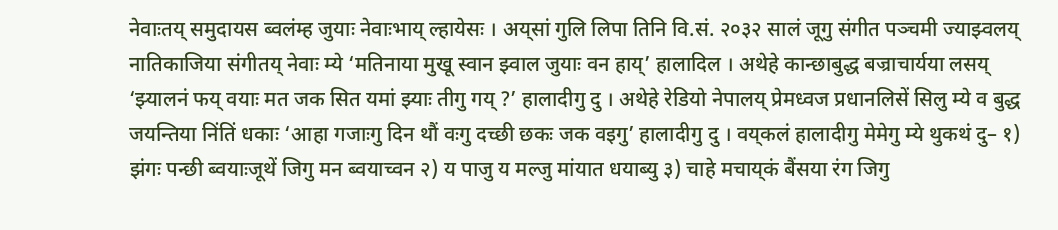नेवाःतय्‌ समुदायस ब्वलंम्ह जुयाः नेवाःभाय्‌ ल्हायेसः । अय्‌सां गुलि लिपा तिनि वि.सं. २०३२ सालं जूगु संगीत पञ्चमी ज्याझ्वलय्‌ नातिकाजिया संगीतय्‌ नेवाः म्ये ‘मतिनाया मुखू स्वान झ्वाल जुयाः वन हाय्‌’ हालादिल । अथेहे कान्छाबुद्ध बज्राचार्यया लसय्‌ ‘झ्यालनं फय्‌ वयाः मत जक सित यमां झ्याः तीगु गय्‌ ?’ हालादीगु दु । अथेहे रेडियो नेपालय्‌ प्रेमध्वज प्रधानलिसें सिलु म्ये व बुद्ध जयन्तिया निंतिं धकाः ‘आहा गजाःगु दिन थौं वःगु दच्छी छकः जक वइगु’ हालादीगु दु । वय्‌कलं हालादीगु मेमेगु म्ये थुकथं दु– १) झंगः पन्छी ब्वयाःजूथें जिगु मन ब्वयाच्वन २) य पाजु य मल्जु मांयात धयाब्यु ३) चाहे मचाय्‌कं बैंसया रंग जिगु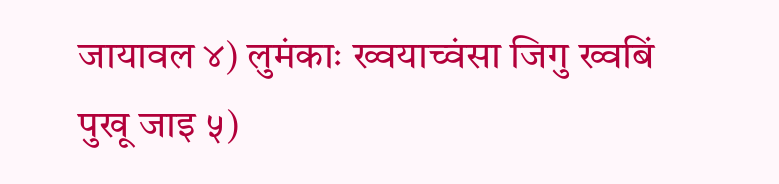जायावल ४) लुमंकाः ख्वयाच्वंसा जिगु ख्वबिं पुखू जाइ ५)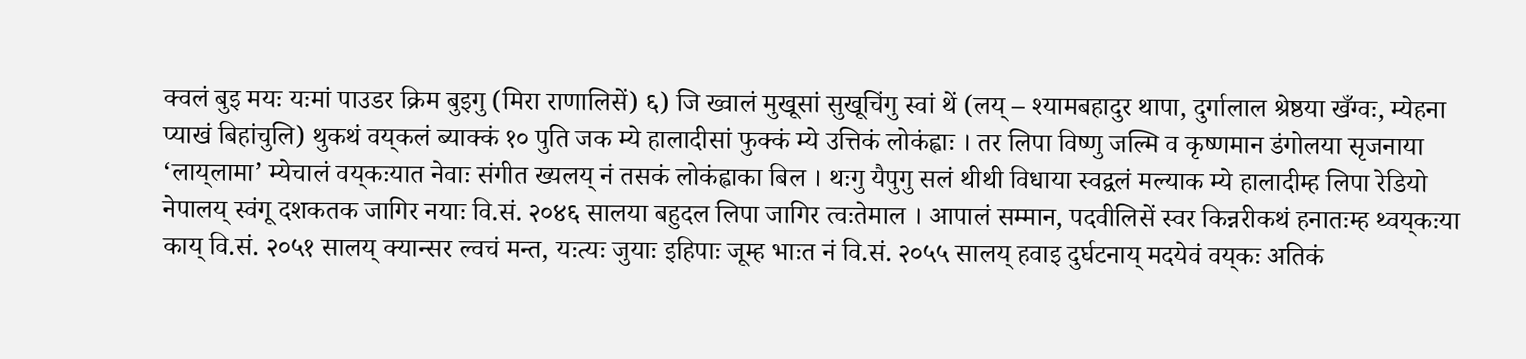क्वलं बुइ मयः यःमां पाउडर क्रिम बुइगु (मिरा राणालिसें) ६) जि ख्वालं मुखूसां सुखूचिंगु स्वां थें (लय्‌ – श्यामबहादुर थापा, दुर्गालाल श्रेष्ठया खँग्वः, म्येहना प्याखं बिहांचुलि) थुकथं वय्‌कलं ब्याक्कं १० पुति जक म्ये हालादीसां फुक्कं म्ये उत्तिकं लोकंह्वाः । तर लिपा विष्णु जल्मि व कृष्णमान डंगोलया सृजनाया ‘लाय्‌लामा’ म्येचालं वय्‌कःयात नेवाः संगीत ख्यलय्‌ नं तसकं लोकंह्वाका बिल । थःगु यैपुगु सलं थीथी विधाया स्वद्वलं मल्याक म्ये हालादीम्ह लिपा रेडियो नेपालय्‌ स्वंगू दशकतक जागिर नयाः वि.सं. २०४६ सालया बहुदल लिपा जागिर त्वःतेमाल । आपालं सम्मान, पदवीलिसें स्वर किन्नरीकथं हनातःम्ह थ्वय्‌कःया काय्‌ वि.सं. २०५१ सालय्‌ क्यान्सर ल्वचं मन्त, यःत्यः जुयाः इहिपाः जूम्ह भाःत नं वि.सं. २०५५ सालय्‌ हवाइ दुर्घटनाय्‌ मदयेवं वय्‌कः अतिकं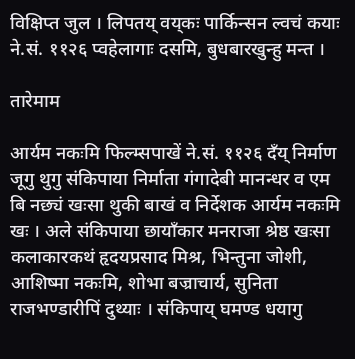विक्षिप्त जुल । लिपतय्‌ वय्‌कः पार्किन्सन ल्वचं कयाः ने.सं. ११२६ प्वहेलागाः दसमि, बुधबारखुन्हु मन्त ।

तारेमाम

आर्यम नकःमि फिल्म्सपाखें ने.सं. ११२६ दँय्‌ निर्माण जूगु थुगु संकिपाया निर्माता गंगादेबी मानन्धर व एम बि नछ्यं खःसा थुकी बाखं व निर्देशक आर्यम नकःमि खः । अले संकिपाया छायाँकार मनराजा श्रेष्ठ खःसा कलाकारकथं हृदयप्रसाद मिश्र, भिन्तुना जोशी, आशिष्मा नकःमि, शोभा बज्राचार्य, सुनिता राजभण्डारीपिं दुथ्याः । संकिपाय्‌ घमण्ड धयागु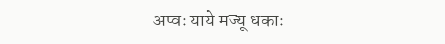अप्वः याये मज्यू धकाः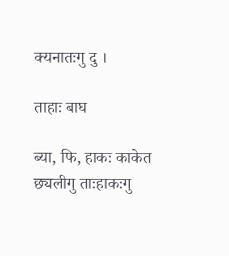क्यनातःगु दु ।

ताहाः बाघ

ब्या, फि, हाकः काकेत छ्यलीगु ताःहाकःगु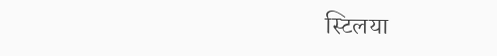स्टिलया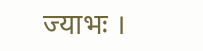ज्याभः ।